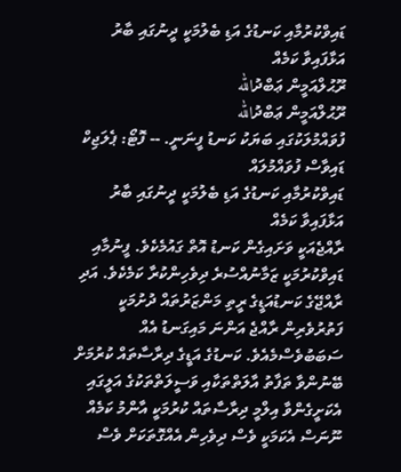ޑައިވްކުރުމާއި ކަނޑުގެ އަޑި ބެލުމަކީ ދީނުގައި ބާރު އަޅާފައިވާ ކަމެއް
ރޫޙުލްއަމީން ޢަބްދުالله
ރޫޙުލްއަމީން ޢަބްދުالله
ފުވައްމުލަކުގައި ބަޔަކު ކަނޑު ފީނަނީ. -- ފޮޓޯ: ޕެލަޖިކް ޑައިވާސް ފުވައްމުލައް
ޑައިވްކުރުމާއި ކަނޑުގެ އަޑި ބެލުމަކީ ދީނުގައި ބާރު އަޅާފައިވާ ކަމެއް
ރާއްޖެއަކީ ވަށައިގެން ކަނޑު އޮތް ގައުމެކެވެ. ފީނުމާއި ޑައިވްކުރުމަކީ ޒަމާނުއްސުރެ ދިވެހިންކުރާ ކަމެކެވެ. އަދި ރާއްޖޭގެ ކަނޑުއަޑީގެ ރީތި މަންޒަރުތައް ދުށުމަކީ ފަތުރުވެރިން ރާއްޖެ އަންނަ މައިގަނޑު އެއް ސަބަބުވެސްމެއެވެ. ކަނޑުގެ އަޑީގެ ދިރާސާތައް ކުރުމަށް ބޭނުންވާ ތަފާތު އާލަތްތަކާއި ވަސީލަތްތަކުގެ އަލީގައި އެކަށީގެންވާ އިލްމީ ދިރާސާތައް ކުރުމަކީ އާންމު ކަމެއް ނޫނަސް އެކަމަކީ ވެސް ދިވެހިން އެއްގޮތަކަށް ވެސް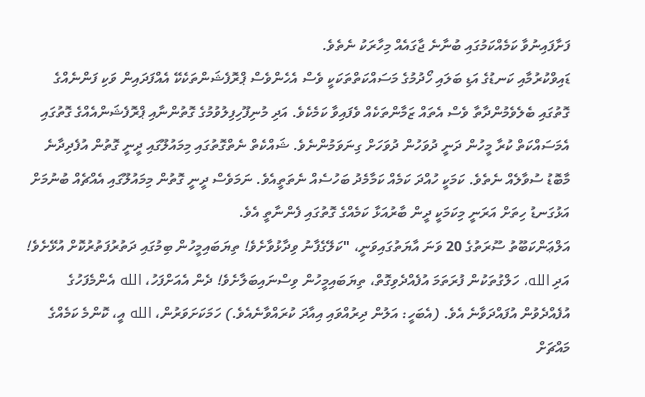ފަށާފައިނުވާ ކަމެއްކަމުގައި ބުނާނެ ޖާގައެއް މިހާރަކު ނެތެވެ.
ޑައިވްކުރުމާއި ކަނޑުގެ އަޑި ބަލައި ހޯދުމުގެ މަސައްކަތްތަކަކީ ވެސް އެހެންވެސް ޕްރޮފެޝަންތަކެކޭ އެއްފަދައިން ވަކި ފަންނެއްގެ ގޮތުގައި ބެލެވެމުންދާތާ ވެސް އެތައް ޒަމާންތަކެއް ވެފައިވާ ކަމެކެވެ. އަދި މުނިފޫހިފިލުވުމުގެ ގޮތުންނާއި ޕްރޮފެޝަންއެއްގެ ގޮތުގައި އެމަސައްކަތް ކުރާ މީހުން ދަނީ ދުވަހުން ދުވަހަށް ގިނަވަމުންނެވެ. ޝައްކެތް ނެތްގޮތުގައި މިމައުލޫގައި ދީނީ ގޮތުން އުފެދިދާނެ މާބޮޑު ސުވާލެއް ނެތެވެ. ކަމަކީ ހުއްދަ ކަމެއް ކަމާމެދު ބަހުސެއް ނެތަތީއެވެ. ނަމަވެސް ދީނީ ގޮތުން މިމައުލޫގައި އެއްޗެއް ބުނުމަށް އަޅުގަނޑު ހިތަށް އަރަނީ މިކަމަކީ ދީން ބާރުއަޅާ ކަމެއްގެ ގޮތުގައި ފެންނާތީ އެވެ.
އަލްޢަންކަބޫތު ސޫރަތުގެ 20 ވަނަ އާޔަތުގައިވަނީ، "ކަލޭގެފާނު ވިދާޅުވާށެވެ! ތިޔަބައިމީހުން ބިމުގައި ދަތުރުފަތުރުކޮށް އުޅޭށެވެ! އަދި الله، ހަލްގުތަކުން ފުރަތަމަ އުފެއްދެވިގޮތް، ތިޔަބައިމީހުން ވިސްނައިބަލާށެވެ! ދެން އެއަށްފަހު، الله އެންމެފަހުގެ އުފެއްދެވުން އުފައްދަވާނެ އެވެ. (އެބަހީ: އަލުން ދިރުއްވައި އިއާދަ ކުރައްވާނެއެވެ.) ހަމަކަށަވަރުން، الله އީ، ކޮންމެ ކަމެއްގެ މައްޗަށް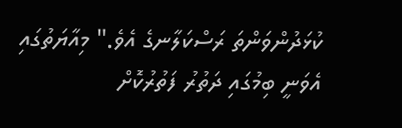ކުޅަދުންވަންތަ ރަސްކަލާނގެ އެވެ." މިއާޔަތުގައި އެވަނީ ބިމުގައި ދަތުރު ފަތުރުކޮށް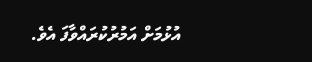އުޅުމަށް އަމުރުކުރައްވާފަ އެވެ.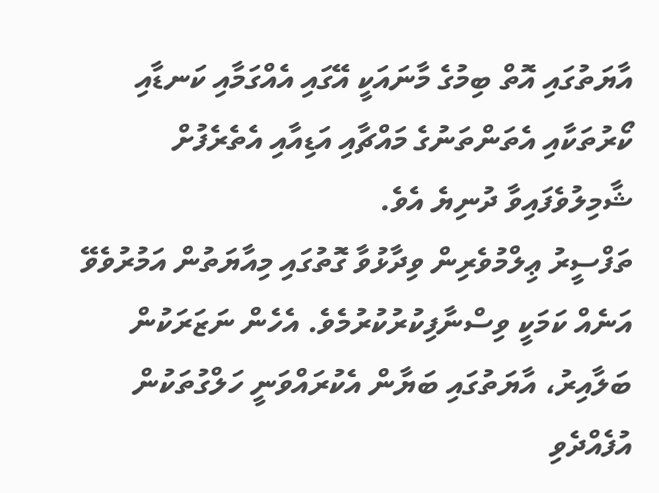އާޔަތުގައި އޮތް ބިމުގެ މާނައަކީ އޭގައި އެއްގަމާއި ކަނޑާއި ކޯރުތަކާއި އެތަންތަނުގެ މައްޗާއި އަޑިއާއި އެތެރެފުށް ޝާމިލުވެފައިވާ ދުނިޔެ އެވެ.
ތަފްސީރު ޢިލްމުވެރިން ވިދާޅުވާ ގޮތުގައި މިއާޔަތުން އަމުރުވެވޭ އަނެއް ކަމަކީ ވިސްނާފިކުރުކުރުމެވެ. އެހެން ނަޒަރަކުން ބަލާއިރު، އާޔަތުގައި ބަޔާން އެކުރައްވަނީ ހަލްގުތަކުން އުފެއްދެވި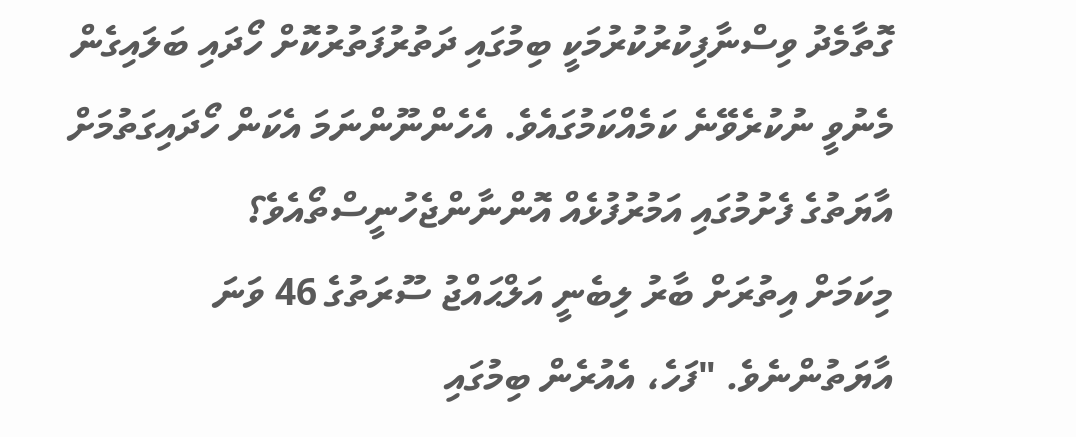ގޮތާމެދު ވިސްނާފިކުރުކުރުމަކީ ބިމުގައި ދަތުރުފަތުރުކޮށް ހޯދައި ބަލައިގެން މެނުވީ ނުކުރެވޭނެ ކަމެއްކަމުގައެވެ. އެހެންނޫންނަމަ އެކަން ހޯދައިގަތުމަށް އާޔަތުގެ ފެށުމުގައި އަމުރުފުޅެއް އޮންނާންޖެހުނީސްތޯއެވެ؟
މިކަމަށް އިތުރަށް ބާރު ލިބެނީ އަލްޙައްޖު ސޫރަތުގެ 46 ވަނަ އާޔަތުންނެވެ. "ފަހެ، އެއުރެން ބިމުގައި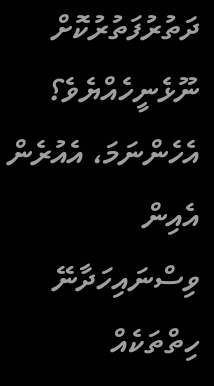ދަތުރުފަތުރުކޮށް ނޫޅެނީހެއްޔެވެ؟ އެހެންނަމަ، އެއުރެން އެއިން ވިސްނައިހަދާނޭ ހިތްތަކެއް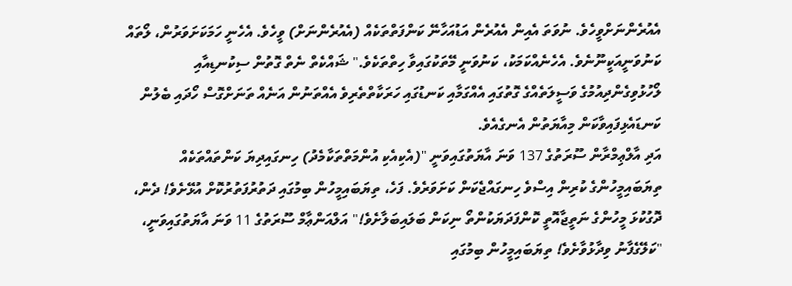އެއުރެންނަށްވީހެވެ. ނުވަތަ އެއިން އެއުރެން އަޑުއަހާނޭ ކަންފަތްތަކެއް (އެއުރެންނަށް) ވީހެވެ. އެހެނީ ހަމަކަށަވަރުން، ލޯތައް ކަނުވަނީއަކީނޫނެވެ. އެހެނެއްކަމަކު، ކަނުވަނީ މޭތަކުގައިވާ ހިތްތަކެވެ." ޝައްކެތް ނެތް ގޮތުން ސިކުނޑިއާއި ލޯހުޅުވިގެންދިއުމުގެ ވަސީލަތެއްގެ ގޮތުގައި އެއްގަމާއި ކަނޑުގައި ހަރަކާތްތެރިވެ އެއްތަނުން އަނެއް ތަނަށްގޮސް ހޯދައި ބެލުން ކަނޑައެޅިފައިވާކަން މިއާޔަތުން އެނގެއެވެ.
އަދި އާލްޢިމްރާން ސޫރަތުގެ 137 ވަނަ އާޔަތުގައިވަނީ "(އެކިއެކި އުންމަތްތަކާމެދު) ހިނގައިދިޔަ ކަންތައްތަކެއް ތިޔަބައިމީހުންގެ ކުރިން އިސްވެ ހިނގައްޖެކަން ކަށަވަރެވެ. ފަހެ، ތިޔަބައިމީހުން ބިމުގައި ދަތުރުފަތުރުކޮށް އުޅޭށެވެ! ދެން، ދޮގުކުޅަ މީހުންގެ ނަތީޖާއޮތީ ކޮންފަދަޔަކުންތޯ ނިކަން ބަލައިބަލާށެވެ!" އަލްއަންޢާމް ސޫރަތުގެ 11 ވަނަ އާޔަތުގައިވަނީ، "ކަލޭގެފާނު ވިދާޅުވާށެވެ! ތިޔަބައިމީހުން ބިމުގައި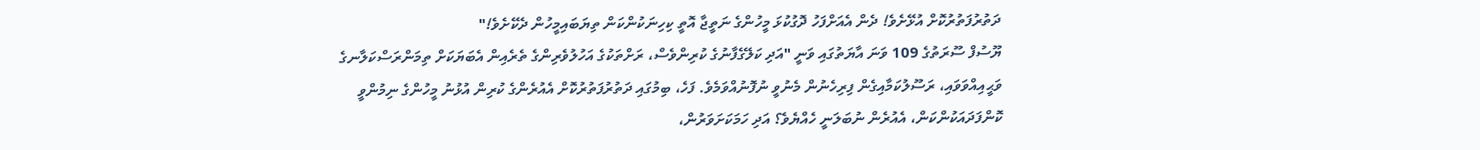ދަތުރުފަތުރުކޮށް އުޅޭށެވެ! ދެން އެއަށްފަހު ދޮގުކުޅަ މީހުންގެ ނަތީޖާ އޮތީ ކިހިނަކުންކަން ތިޔަބައިމީހުން ދެކޭށެވެ!"
ޔޫސުފް ސޫރަތުގެ 109 ވަނަ އާޔަތުގައި ވަނީ "އަދި ކަލޭގެފާނުގެ ކުރިންވެސް، ރަށްތަކުގެ އަހުލުވެރިންގެ ތެރެއިން އެބަޔަކަށް ތިމަންރަސްކަލާނގެ ވަޙީއިއްވަވައި، ރަސޫލުކަމާއިގެން ފިރިހެނުން މެނުވީ ނުފޮނުއްވަމެވެ. ފަހެ، ބިމުގައި ދަތުރުފަތުރުކޮށް އެއުރެންގެ ކުރިން އުޅުނު މީހުންގެ ނިމުންވީ ކޮންފަދައަކުންކަން، އެއުރެން ނުބަލަނީ ހެއްޔެވެ؟ އަދި ހަމަކަށަވަރުން،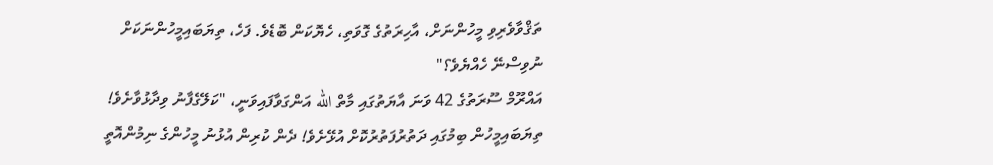ތަޤްވާވެރިވި މީހުންނަށް، އާހިރަތުގެ ގޮވަތި، ހެޔޮކަން ބޮޑެވެ. ފަހެ، ތިޔަބައިމީހުންނަކަށް ނުވިސްނޭ ހެއްޔެވެ؟"
އައްރޫމް ސޫރަތުގެ 42 ވަނަ އާޔަތުގައި މާތް الله އަންގަވާފައިވަނީ، "ކަލޭގެފާނު ވިދާޅުވާށެވެ! ތިޔަބައިމީހުން ބިމުގައި ދަތުރުފަތުރުކޮށް އުޅޭށެވެ! ދެން ކުރިން އުޅުނު މީހުންގެ ނިމުންއޮތީ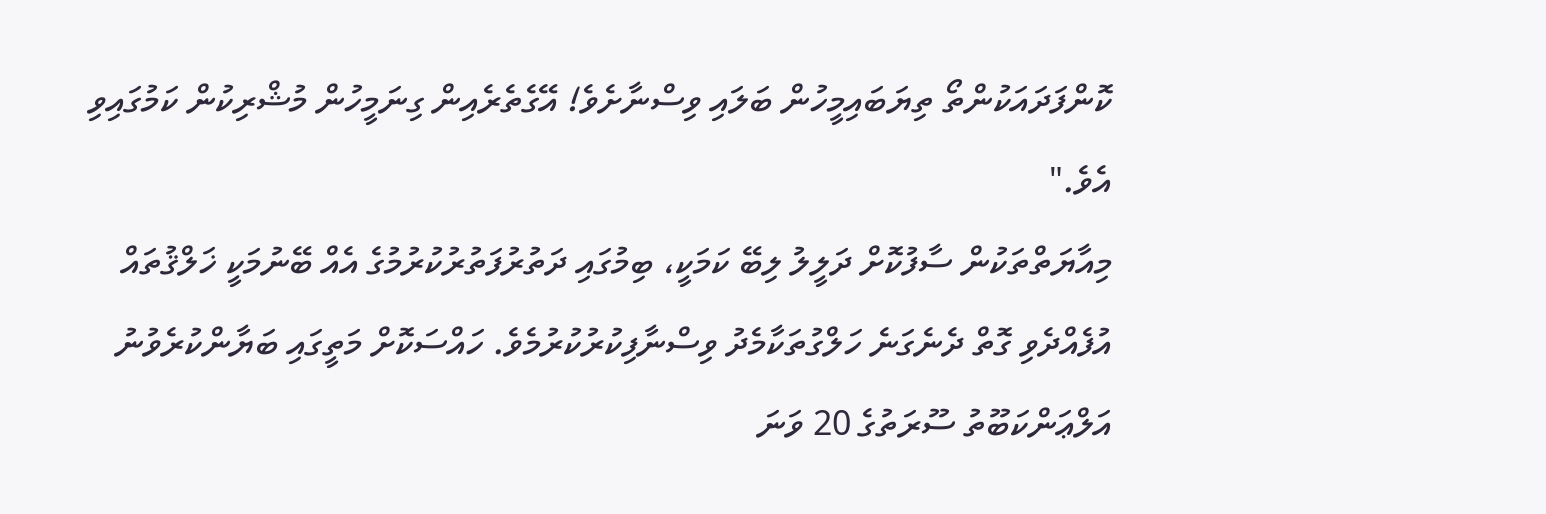ކޮންފަދައަކުންތޯ ތިޔަބައިމީހުން ބަލައި ވިސްނާށެވެ! އޭގެތެރެއިން ގިނަމީހުން މުޝްރިކުން ކަމުގައިވި އެވެ."
މިއާޔަތްތަކުން ސާފުކޮށް ދަލީލު ލިބޭ ކަމަކީ، ބިމުގައި ދަތުރުފަތުރުކުރުމުގެ އެއް ބޭނުމަކީ ޚަލްޤުތައް އުފެއްދެވި ގޮތް ދެނެގަނެ ހަލްގުތަކާމެދު ވިސްނާފިކުރުކުރުމެވެ. ހައްސަކޮށް މަތީގައި ބަޔާންކުރެވުނު އަލްޢަންކަބޫތު ސޫރަތުގެ 20 ވަނަ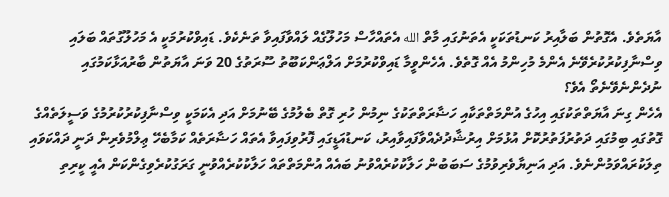އާޔަތެވެ. އެގޮތުން ބަލާއިރު ކަނޑުތަކަކީ އެތަނުގައި މާތް الله އެތައްހާސް މަހުލޫގެއް ލައްވާފައިވާ ތަނެކެވެ. ޑައިވްކުރުމަކީ އެ މަހުލޫގުތައް ބަލައި ވިސްނާފިކުރުކުރެވޭނެ އެންމެ މުހިންމު އެއް ގޮތެވެ. އެހެންވީމާ ޑައިވްކުރުމަށް އަލްޢަންކަބޫތު ސޫރަތުގެ 20 ވަނަ އާޔަތުން ބާރުއަޅާކަމުގައި ނުދެންނެވޭނެތޯ އެވެ؟
އެހެން ގިނަ އާޔަތްތަކުގައި އިހުގެ އުންމަތްތަކާއި ހަޟާރަތްތަކުގެ ނިމުން ހުރި ގޮތް ބެލުމުގެ ބޭނުމަށް އަދި އެކަމަކީ ވިސްނާފިކުރުކުރުމުގެ ވަސީލަތެއްގެ ގޮތުގައި ބިމުގައި ދަތުރުފަތުރުކޮށް އުޅުމަށް އިރުޝާދުދެއްވާފައިވާއިރު، ކަނޑުއަޑީގައި ފޮރުވިފައިވާ އެތައް ހަޟާރަތެއް ކަމާބެހޭ ޢިލްމުވެރިން ދަނީ ދައްކަވައި ތިލަކުރައްވަމުންނެވެ. އަދި އަނިޔާވެރިވުމުގެ ސަބަބުން ހަލާކުކުރެއްވުނު ބައެއް އުންމަތްތައް ހަލާކުކުރެއްވުނީ ގަރަގުކުރެވިގެންކަން އެއީ ކީރިތި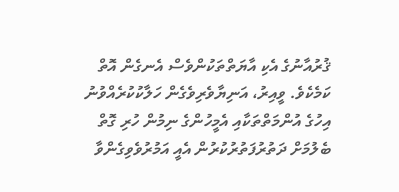ޤުރުއާނުގެ އެކި އާޔަތްތަކުންވެސް އެނގެން އޮތް ކަމެކެވެ. ވީއިރު، އަނިޔާވެރިވެގެން ހަލާކުކުރެއްވުނު އިހުގެ އުންމަތްތަކާއި އެމީހުންގެ ނިމުން ހުރި ގޮތް ބެލުމަށް ދަތުރުފަތުރުކުރުން އެއީ އަމުރުވެވިގެންވާ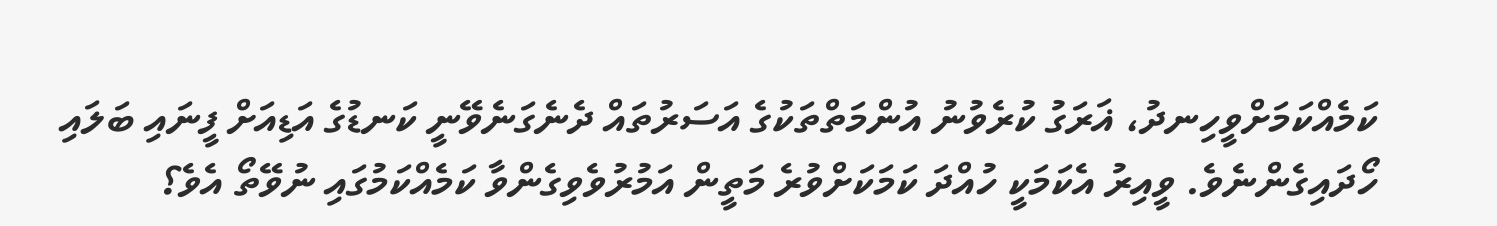ކަމެއްކަމަށްވީހިނދު، ޣަރަގު ކުރެވުނު އުންމަތްތަކުގެ އަސަރުތައް ދެނެގަނެވޭނީ ކަނޑުގެ އަޑިއަށް ފީނައި ބަލައި ހޯދައިގެންނެވެ. ވީއިރު އެކަމަކީ ހުއްދަ ކަމަކަށްވުރެ މަތީން އަމުރުވެވިގެންވާ ކަމެއްކަމުގައި ނުވޭތޯ އެވެ؟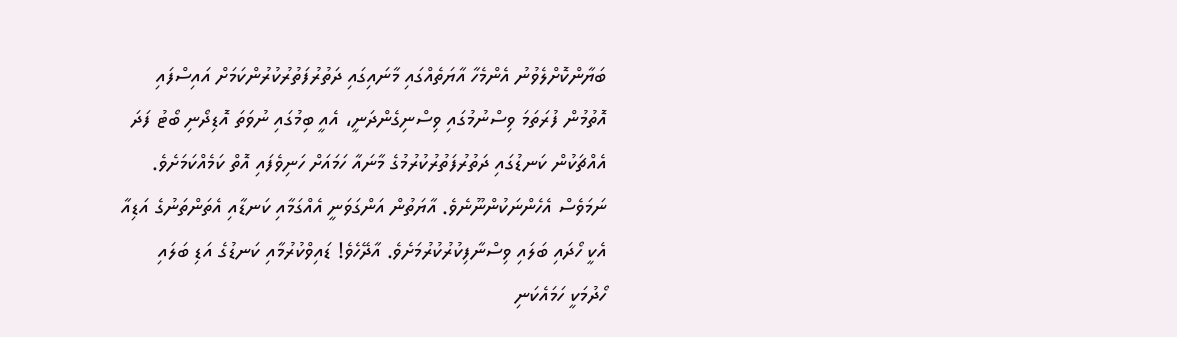ބަޔާންކޮށްލެވުނު އެންމެހާ އާޔަތެއްގައި މާނައިގައި ދަތުރުފަތުރުކުރުންކަމަށް އައިސްފައި އޮތުމުން ފުރަތަމަ ވިސްނުމުގައި ވިސްނިގެންދަނީ، އެއީ ބިމުގައި ނުވަތަ އޮޑިދޯނި ބޯޓު ފަދަ އެއްޗަކުން ކަނޑުގައި ދަތުރުފަތުރުކުރުމުގެ މާނައާ ހަމައަށް ހަނިވެފައި އޮތް ކަމެއްކަމަށެވެ. ނަމަވެސް އެހެންނަކުންނޫނެވެ. އާޔަތުން އަންގަވަނީ އެއްގަމާއި ކަނޑާއި އެތަންތަނުގެ އަޑިއާ އެކީ ހޯދައި ބަލައި ވިސްނާފިކުރުކުރުމަށެވެ. އާދޭހެވެ! ޑައިވްކުރުމާއި ކަނޑުގެ އަޑި ބަލައި ހޯދުމަކީ ހަމައެކަނި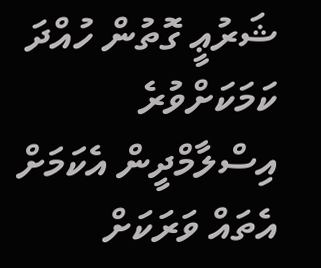ޝަރުޢީ ގޮތުން ހުއްދަ ކަމަކަށްވުރެ އިސްލާމްދީން އެކަމަށް އެތައް ވަރަކަށް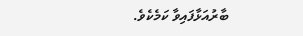ބާރުއަޅާފައިވާ ކަމެކެވެ.